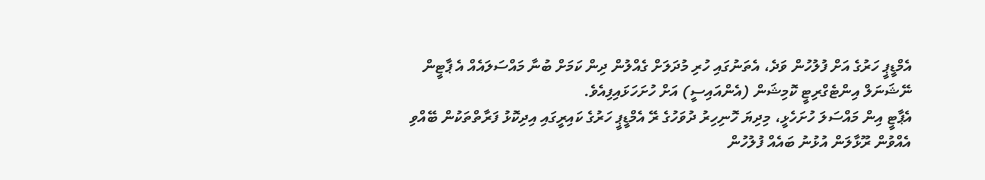އެމްޑީޕީ ހަރުގެ އަށް ފުލުހުން ވަދެ، އެތަނުގައި ހުރި މުދަލަށް ގެއްލުން ދިން ކަމަށް ބުނާ މައްސަލައެއް އެ ޕާޓީން ނޭޝަނަލް އިންޓެގްރިޓީ ކޮމިޝަން (އެންއައިސީ) އަށް ހުށަހަޅައިފިއެވެ.
އެޕާޓީ އިން މައްސަލަ ހުށަހެޅީ، މިދިޔަ ހޮނިހިރު ދުވަހުގެ ރޭ އެމްޑީޕީ ހަރުގެ ކައިރީގައި އިދިކޮޅު ފަރާތްތަކުން ބޭއްވި އެއްވުން ރޫޅާލަން އުޅުނު ބައެއް ފުލުހުން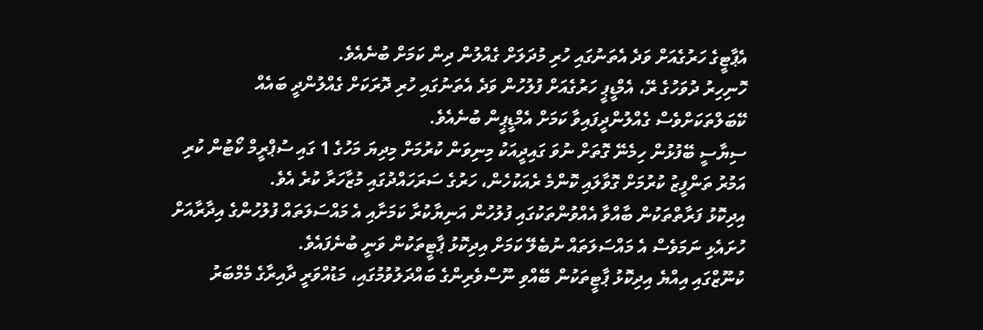އެޕާޓީގެ ހަރުގެއަށް ވަދެ އެތަނުގައި ހުރި މުދަލަށް ގެއްލުން ދިން ކަމަށް ބުނެއެވެ.
ހޮނިހިރު ދުވަހުގެ ރޭ، އެމްޑީޕީ ހަރުގެއަށް ފުލުހުން ވަދެ އެތަނުގައި ހުރި ދޮރަކަށް ގެއްލުންދީ ބައެއް ކޭބަލްތަކަށްވެސް ގެއްލުންދީފައިވާ ކަމަށް އެމްޑީޕީން ބުނެއެވެ.
ސިޔާސީ ބޭފުޅުން ހިމެނޭ ގޮތަށް ނުވަ ގައިދީއަކު މިނިވަން ކުރުމަށް މިދިޔަ މަހުގެ 1 ގައި ސުޕްރީމް ކޯޓުން ކުރި އަމުރު ތަންފީޒު ކުރުމަށް ގޮވާލައި ކޮންމެ ރެއަކުހެން، ހަރުގެ ސަރަހައްދުގައި މުޒާހަރާ ކުރެ އެވެ.
އިދިކޮޅު ފަރާތްތަކުން ބާއްވާ އެއްވުންތަކުގައި ފުލުހުން އަނިޔާކުރާ ކަމަށާއި އެ މައްސަލަތައް ފުލުހުންގެ އިދާރާއަށް ހުށައެޅި ނަމަވެސް އެ މައްސަލަތައް ނުބެލޭ ކަމަށް އިދިކޮޅު ޕާޓީތަކުން ވަނީ ބުނެފައެވެ.
ކުނޫޒްގައި އިއްޔެ އިދިކޮޅު ޕާޓީތަކުން ބޭއްވި ނޫސްވެރިންގެ ބައްދަލުވުމުގައި، މަޑުއްވަރީ ދާއިރާގެ މެމްބަރު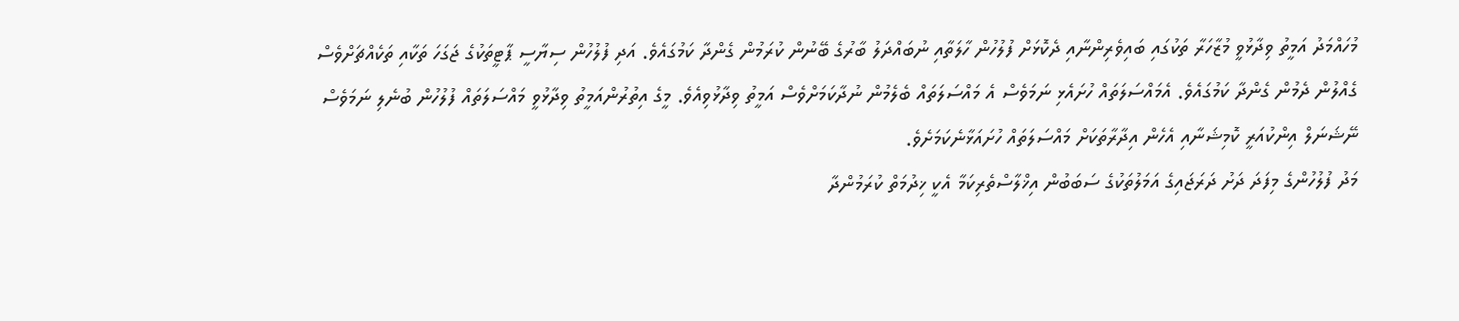މުހައްމަދު އަމީތު ވިދާޅުވީ މުޒާހަރާ ތަކުގައި ބައިވެރިންނާއި ދެކޮޅަށް ފުލުހުން ހާލަތާއި ނުބައްދަލު ބާރުގެ ބޭނުން ކުރަމުން ގެންދާ ކަމުގައެވެ. އަދި ފުލުހުން ސިޔާސީ ޕާޓީތަކުގެ ޖަގަހަ ތަކާއި ތަކެއްޗަށްވެސް ގެއްލުން ދެމުން ގެންދާ ކަމުގައެވެ. އެމައްސަލަތައް ހުށައެޅި ނަމަވެސް އެ މައްސަލަތައް ބެލެމުން ނުދާކަމަށްވެސް އަމީތު ވިދާޅުވިއެވެ. މީގެ އިތުރުންއަމީތު ވިދާޅުވީ މައްސަލަތައް ފުލުހުން ބުނެލި ނަމަވެސް ނޭޝަނަލް އިންކުއަރީ ކޮމިޝަނާއި އެހެން އިދާރާތަކަށް މައްސަލަތައް ހުށައަޅާނެކަމަށެވެ.
މަދު ފުލުހުންގެ މިފަދަ ދަށު ދަރަޖައިގެ އަމަލުތަކުގެ ސަބަބުން އިޚްލާސްތެރިކަމާ އެކީ ޚިދުމަތް ކުރަމުންދާ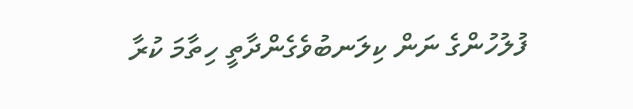ފުލުހުންގެ ނަން ކިލަނބުވެގެންދާތީ ހިތާމަ ކުރާ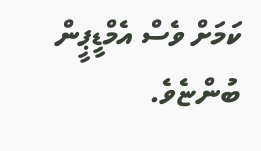ކަމަށް ވެސް އެމްޑީޕީން ބުންޏެވެ.